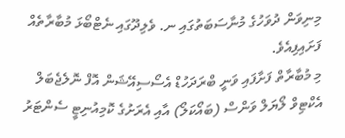މިނިވަން ދުވަހުގެ މުނާސަބަތުގައި ނ. ވެލިދޫގައި ނެޓްބޯޅަ މުބާރާތެއް ފަށައިފިއެވެ.
މި މުބާރާތް ފަށާފައި ވަނީ ބްރަދަހުޑް އެސޯސިއޭޝަން އޮފް ނޮލެޖެބަލް އެކްޓިވް ލޯޔަލް ވަންސް (ބައޯކަލޯ) އާއި އެރަށުގެ ކޮމިއުނިޓީ ސެންޓަރު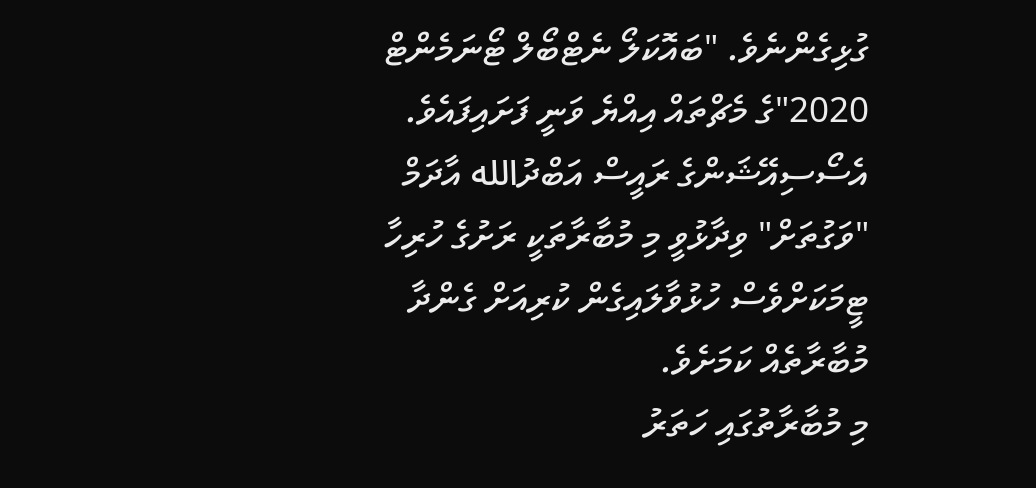ގުޅިގެންނެވެ. "ބައޮކަލޯ ނެޓްބޯލް ޓޯނަމެންޓް 2020"ގެ މެޗްތައް އިއްޔެ ވަނީ ފަށައިފައެވެ.
އެސޯސިއޭޝަންގެ ރައީސް އަބްދުالله އާދަމް "ވަގުތަށް" ވިދާޅުވީ މި މުބާރާތަކީ ރަށުގެ ހުރިހާ ޓީމަކަށްވެސް ހުޅުވާލައިގެން ކުރިއަށް ގެންދާ މުބާރާތެއް ކަމަށެވެ.
މި މުބާރާތުގައި ހަތަރު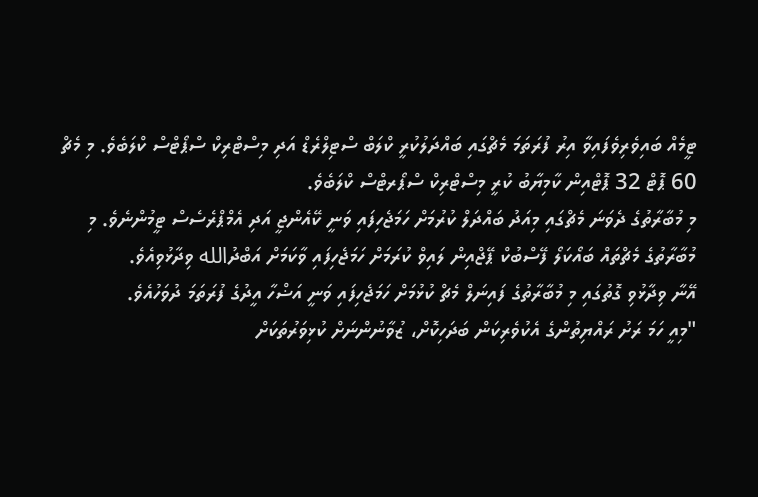ޓީމެއް ބައިވެރިވެފައިވާ އިރު ފުރަތަމަ މެޗްގައި ބައްދަލުކުރީ ކްލަބް ސްޓިލްރެޑް އަދި މިސްޓްރިކް ސްޕޯޓްސް ކްލަބެވެ. މި މެޗް 60 ޕޮޓް 32 ޕޮޓްއިން ކާމިޔާބު ކުރީ މިސްޓްރިކް ސްޕޯރޓްސް ކްލަބެވެ.
މި މުބާރާތުގެ ދެވަނަ މެޗްގައި މިއަދު ބައްދަލް ކުރުމަށް ހަމަޖެހިފައި ވަނީ ކޭއެންޖީ އަދި އެމްޕްރެސެސް ޓީމުންނެވެ. މި މުބާރާތުގެ މެޗްތައް ބައޯކަލޯ ފޭސްބުކް ޕޭޖްއިން ލައިވް ކުރަމަށް ހަމަޖެހިފައި ވާކަމަށް އަބްދުالله ވިދާޅުވިއެވެ.
އޭނާ ވިދާޅުވި ގޮތުގައި މި މުބާރާތުގެ ފައިނަލް މެޗް ކުޅުމަށް ހަމަޖެހިފައި ވަނީ އަޟްހާ އީދުގެ ފުރަތަމަ ދުވަހުއެވެ.
"މިއީ ހަމަ ރަށު ރައްޔިތުންގެ އެކުވެރިކަން ބަދަހިކޮށް، ޒުވާނުންނަށް ކުޅިވަރުތަކަށް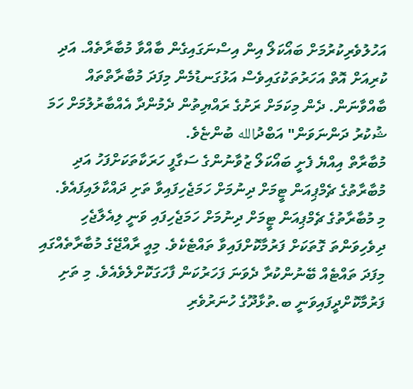އަހުލުވެރިކުރުމަށް ބައޯކަލޯ އިން އިސްނަގައިގެން ބާއްވާ މުބާރާތެއް. އަދި ކުރިއަށް އޮތް އަހަރުތަކުގައިވެސް އަޅުގަނޑުމެން މިފަދަ މުބާރާތްތައް ބާއްވާނަން. ދެން މިކަމަށް ރަށުގެ ރައްޔިތުން ދެމުންދާ އެއްބާރުލުމަށް ހަމަ ޝުކުރު ދަންނަވަން" އަބްދުالله ބުންޏެވެ.
މުބާރާތް އިއްޔެ ފެށީ ބައޯކަލޯ ޒުވާނުންގެ ސަގާފީ ހަރަކާތަކަށްފަހު އަދި މުބާރާތުގެ ޗެމްޕިއަން ޓީމަށް ދިނުމަށް ހަމަޖެހިފައިވާ ތަށި ދައްކާލައިފައެވެ.
މި މުބާރާތުގެ ޗެމްޕިއަން ޓީމަށް ދިނުމަށް ހަމަޖެހިފައި ވަނީ ލިއެލާޖެހި ދިވެހިވަންތަ ގޮތަކަށް ފަރުމާކޮށްފައިވާ ތައްޓެކެވެ. މިއީ ރާއްޖޭގެ މުބާރާތެއްގައި މިފަދަ ތައްޓެއް ބޭނުންކުރާ ދެވަނަ ފަހަރުކަން ފާހަގަކޮށްލެވެއެވެ. މި ތަށި ފަރުމާކޮށްދީފައިވަނީ ބ.ތުޅާދޫގެ ހުނަރުވެރި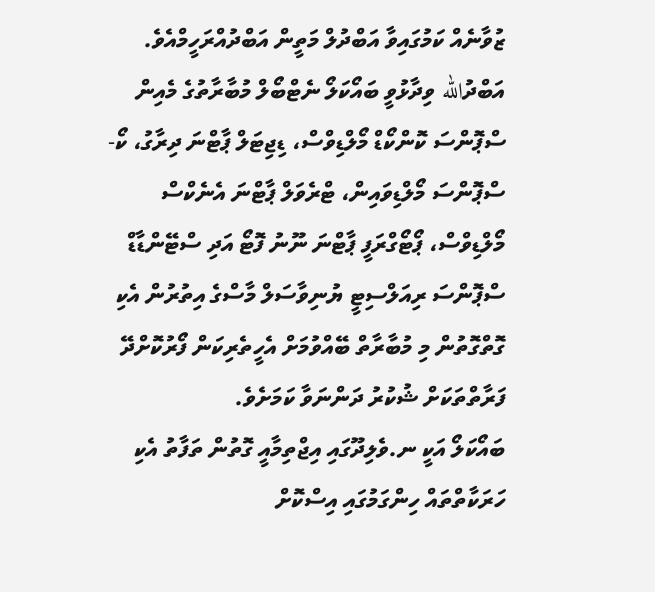ޒުވާނެއް ކަމުގައިވާ އަބްދުލް މަތީން އަބްދުއްރަހީމްއެވެ.
އަބްދުالله ވިދާޅުވީ ބައޯކަލޯ ނެޓްބޯލް މުބާރާތުގެ މެއިން ސްޕޮންސަ ކޮންކޯޑް މޯލްޑިވްސް، ޑިޖިޓަލް ޕާޓްނަ ދިރާގު، ކޯ-ސްޕޮންސަ މޯލްޑިވައިން، ޓްރެވަލް ޕާޓްނަ އެނެކްސް މޯލްޑިވްސް، ޕޯޓޯގްރަފީ ޕާޓްނަ ނޫނު ފޮޓޯ އަދި ސްޓޭންޑާޑް ސްޕޮންސަ ރިއަލްސިޓީ ޔުނިވާސަލް މާސްގެ އިތުރުން އެކި ގޮތްގޮތުން މި މުބާރާތް ބޭއްވުމަށް އެހީތެރިކަން ފޯރުކޮށްދޭ ފަރާތްތަކަށް ޝުކުރު ދަންނަވާ ކަމަށެވެ.
ބައޯކަލޯ އަކީ ނ.ވެލިދޫގައި އިޖްތިމާއީ ގޮތުން ތަފާތު އެކި ހަރަކާތްތައް ހިންގަމުގައި އިސްކޮށް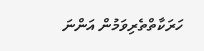ހަރަކާތްތެރިވަމުން އަންނަ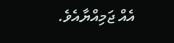އެއް ޖަމިއްޔާއެވެ.